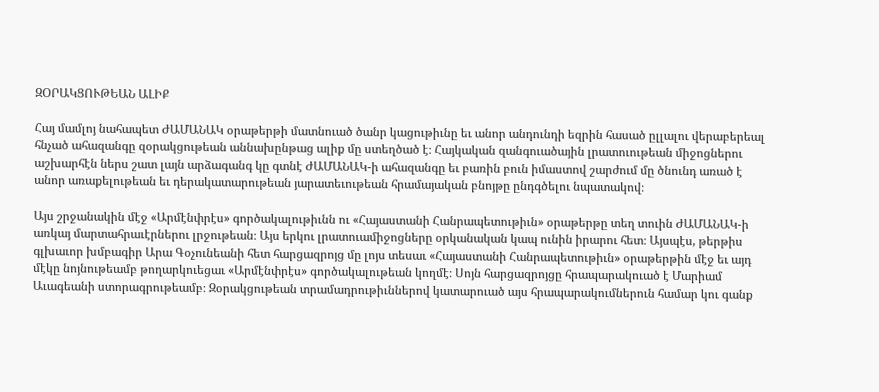ԶՕՐԱԿՑՈՒԹԵԱՆ ԱԼԻՔ

Հայ մամլոյ նահապետ ԺԱՄԱՆԱԿ օրաթերթի մատնուած ծանր կացութիւնը եւ անոր անդունդի եզրին հասած ըլլալու վերաբերեալ հնչած ահազանգը զօրակցութեան աննախընթաց ալիք մը ստեղծած է։ Հայկական զանգուածային լրատուութեան միջոցներու աշխարհէն ներս շատ լայն արձագանգ կը գտնէ ԺԱՄԱՆԱԿ-ի ահազանգը եւ բառին բուն իմաստով շարժում մը ծնունդ առած է անոր առաքելութեան եւ դերակատարութեան յարատեւութեան հրամայական բնոյթը ընդգծելու նպատակով։

Այս շրջանակին մէջ «Արմէնփրէս» գործակալութիւնն ու «Հայաստանի Հանրապետութիւն» օրաթերթը տեղ տուին ԺԱՄԱՆԱԿ-ի առկայ մարտահրաւէրներու լրջութեան։ Այս երկու լրատուամիջոցները օրկանական կապ ունին իրարու հետ։ Այսպէս, թերթիս գլխաւոր խմբագիր Արա Գօչունեանի հետ հարցազրոյց մը լոյս տեսաւ «Հայաստանի Հանրապետութիւն» օրաթերթին մէջ եւ այդ մէկը նոյնութեամբ թողարկուեցաւ «Արմէնփրէս» գործակալութեան կողմէ։ Սոյն հարցազրոյցը հրապարակուած է Մարիամ Աւագեանի ստորագրութեամբ։ Զօրակցութեան տրամադրութիւններով կատարուած այս հրապարակումներուն համար կու գանք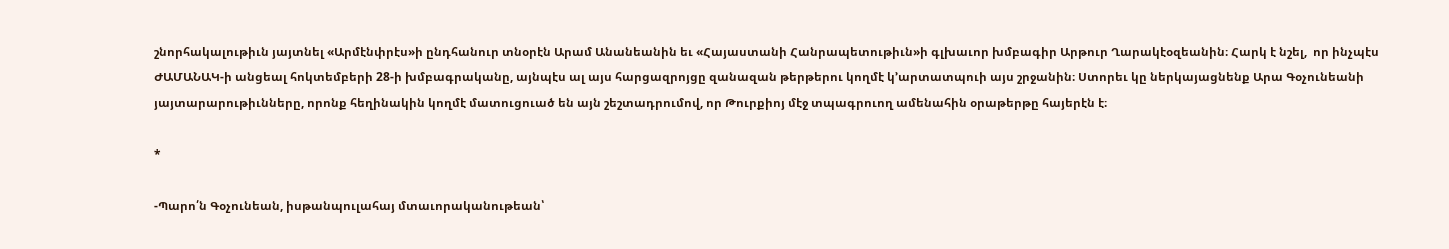շնորհակալութիւն յայտնել «Արմէնփրէս»ի ընդհանուր տնօրէն Արամ Անանեանին եւ «Հայաստանի Հանրապետութիւն»ի գլխաւոր խմբագիր Արթուր Ղարակէօզեանին։ Հարկ է նշել,  որ ինչպէս ԺԱՄԱՆԱԿ-ի անցեալ հոկտեմբերի 28-ի խմբագրականը, այնպէս ալ այս հարցազրոյցը զանազան թերթերու կողմէ կ՚արտատպուի այս շրջանին։ Ստորեւ կը ներկայացնենք Արա Գօչունեանի յայտարարութիւնները, որոնք հեղինակին կողմէ մատուցուած են այն շեշտադրումով, որ Թուրքիոյ մէջ տպագրուող ամենահին օրաթերթը հայերէն է։

*

-Պարո՛ն Գօչունեան, իսթանպուլահայ մտաւորականութեան՝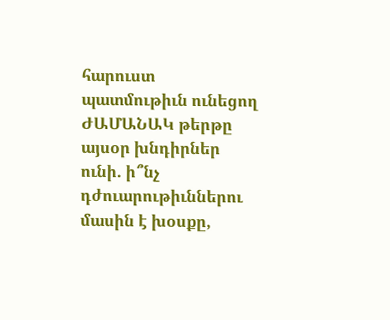հարուստ պատմութիւն ունեցող ԺԱՄԱՆԱԿ թերթը այսօր խնդիրներ ունի. ի՞նչ դժուարութիւններու մասին է խօսքը,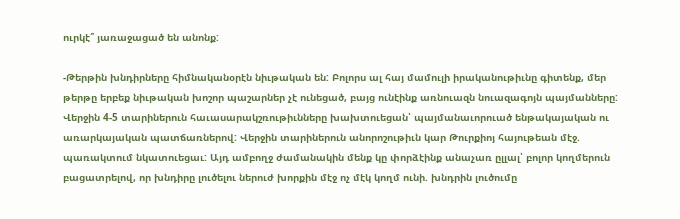ուրկէ՞ յառաջացած են անոնք:

-Թերթին խնդիրները հիմնականօրէն նիւթական են: Բոլորս ալ հայ մամուլի իրականութիւնը գիտենք, մեր թերթը երբեք նիւթական խոշոր պաշարներ չէ ունեցած, բայց ունէինք առնուազն նուազագոյն պայմանները: Վերջին 4-5 տարիներուն հաւասարակշռութիւնները խախտուեցան՝ պայմանաւորուած ենթակայական ու առարկայական պատճառներով: Վերջին տարիներուն անորոշութիւն կար Թուրքիոյ հայութեան մէջ. պառակտում նկատուեցաւ: Այդ ամբողջ ժամանակին մենք կը փորձէինք անաչառ ըլլալ՝ բոլոր կողմերուն բացատրելով, որ խնդիրը լուծելու ներուժ խորքին մէջ ոչ մէկ կողմ ունի. խնդրին լուծումը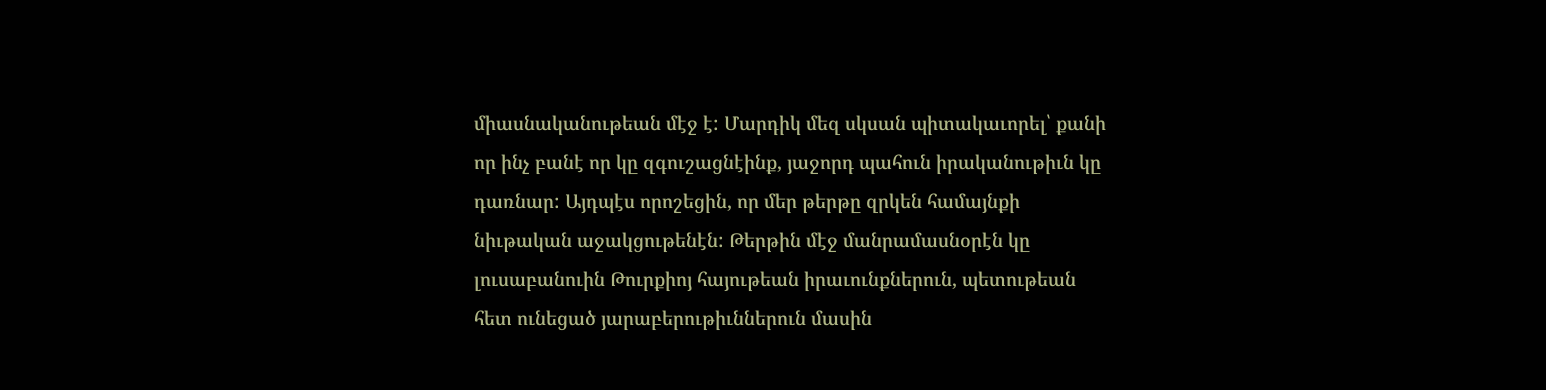միասնականութեան մէջ է: Մարդիկ մեզ սկսան պիտակաւորել՝ քանի որ ինչ բանէ որ կը զգուշացնէինք, յաջորդ պահուն իրականութիւն կը դառնար: Այդպէս որոշեցին, որ մեր թերթը զրկեն համայնքի նիւթական աջակցութենէն: Թերթին մէջ մանրամասնօրէն կը լուսաբանուին Թուրքիոյ հայութեան իրաւունքներուն, պետութեան հետ ունեցած յարաբերութիւններուն մասին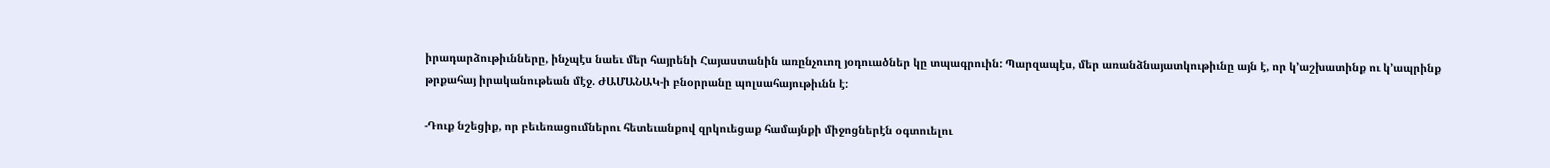իրադարձութիւնները, ինչպէս նաեւ մեր հայրենի Հայաստանին առընչուող յօդուածներ կը տպագրուին: Պարզապէս, մեր առանձնայատկութիւնը այն է, որ կ՚աշխատինք ու կ՚ապրինք թրքահայ իրականութեան մէջ. ԺԱՄԱՆԱԿ-ի բնօրրանը պոլսահայութիւնն է:

-Դուք նշեցիք, որ բեւեռացումներու հետեւանքով զրկուեցաք համայնքի միջոցներէն օգտուելու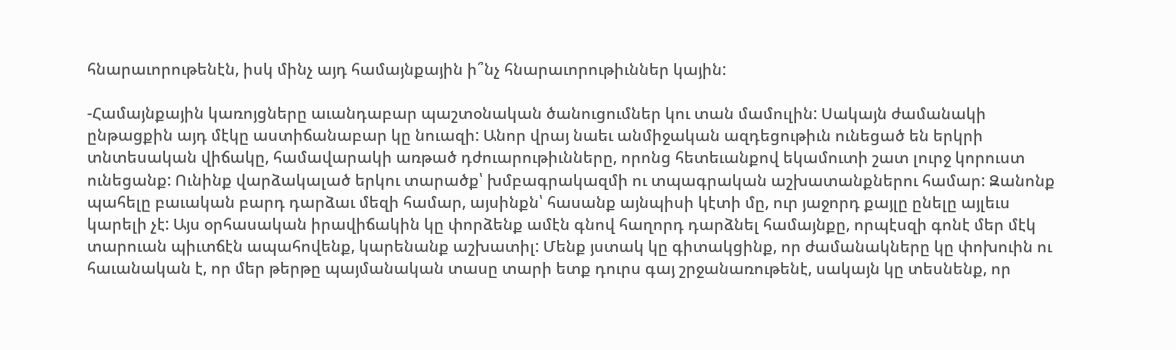հնարաւորութենէն, իսկ մինչ այդ համայնքային ի՞նչ հնարաւորութիւններ կային:

-Համայնքային կառոյցները աւանդաբար պաշտօնական ծանուցումներ կու տան մամուլին: Սակայն ժամանակի ընթացքին այդ մէկը աստիճանաբար կը նուազի: Անոր վրայ նաեւ անմիջական ազդեցութիւն ունեցած են երկրի տնտեսական վիճակը, համավարակի առթած դժուարութիւնները, որոնց հետեւանքով եկամուտի շատ լուրջ կորուստ ունեցանք: Ունինք վարձակալած երկու տարածք՝ խմբագրակազմի ու տպագրական աշխատանքներու համար: Զանոնք պահելը բաւական բարդ դարձաւ մեզի համար, այսինքն՝ հասանք այնպիսի կէտի մը, ուր յաջորդ քայլը ընելը այլեւս կարելի չէ: Այս օրհասական իրավիճակին կը փորձենք ամէն գնով հաղորդ դարձնել համայնքը, որպէսզի գոնէ մեր մէկ տարուան պիւտճէն ապահովենք, կարենանք աշխատիլ: Մենք յստակ կը գիտակցինք, որ ժամանակները կը փոխուին ու հաւանական է, որ մեր թերթը պայմանական տասը տարի ետք դուրս գայ շրջանառութենէ, սակայն կը տեսնենք, որ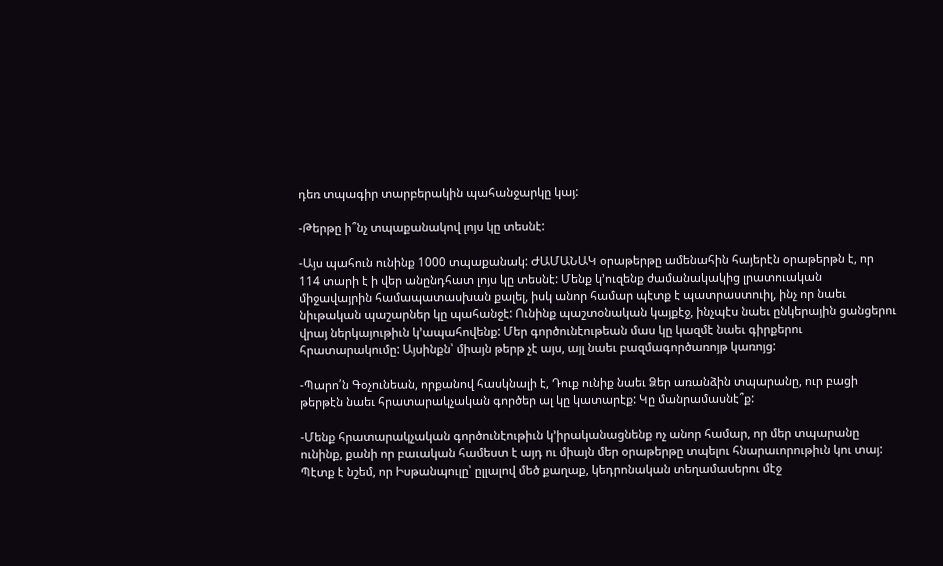դեռ տպագիր տարբերակին պահանջարկը կայ:

-Թերթը ի՞նչ տպաքանակով լոյս կը տեսնէ:

-Այս պահուն ունինք 1000 տպաքանակ: ԺԱՄԱՆԱԿ օրաթերթը ամենահին հայերէն օրաթերթն է, որ 114 տարի է ի վեր անընդհատ լոյս կը տեսնէ: Մենք կ՚ուզենք ժամանակակից լրատուական միջավայրին համապատասխան քալել, իսկ անոր համար պէտք է պատրաստուիլ, ինչ որ նաեւ նիւթական պաշարներ կը պահանջէ: Ունինք պաշտօնական կայքէջ, ինչպէս նաեւ ընկերային ցանցերու վրայ ներկայութիւն կ՚ապահովենք: Մեր գործունէութեան մաս կը կազմէ նաեւ գիրքերու հրատարակումը: Այսինքն՝ միայն թերթ չէ այս, այլ նաեւ բազմագործառոյթ կառոյց:

-Պարո՛ն Գօչունեան, որքանով հասկնալի է, Դուք ունիք նաեւ Ձեր առանձին տպարանը, ուր բացի թերթէն նաեւ հրատարակչական գործեր ալ կը կատարէք: Կը մանրամասնէ՞ք:

-Մենք հրատարակչական գործունէութիւն կ՚իրականացնենք ոչ անոր համար, որ մեր տպարանը ունինք, քանի որ բաւական համեստ է այդ ու միայն մեր օրաթերթը տպելու հնարաւորութիւն կու տայ: Պէտք է նշեմ, որ Իսթանպուլը՝ ըլլալով մեծ քաղաք, կեդրոնական տեղամասերու մէջ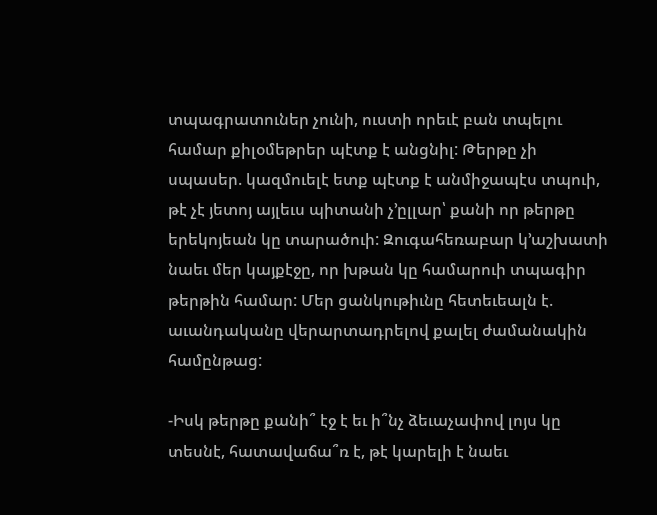տպագրատուներ չունի, ուստի որեւէ բան տպելու համար քիլօմեթրեր պէտք է անցնիլ: Թերթը չի սպասեր. կազմուելէ ետք պէտք է անմիջապէս տպուի, թէ չէ յետոյ այլեւս պիտանի չ՚ըլլար՝ քանի որ թերթը երեկոյեան կը տարածուի: Զուգահեռաբար կ՚աշխատի նաեւ մեր կայքէջը, որ խթան կը համարուի տպագիր թերթին համար: Մեր ցանկութիւնը հետեւեալն է. աւանդականը վերարտադրելով քալել ժամանակին համընթաց:

-Իսկ թերթը քանի՞ էջ է եւ ի՞նչ ձեւաչափով լոյս կը տեսնէ, հատավաճա՞ռ է, թէ կարելի է նաեւ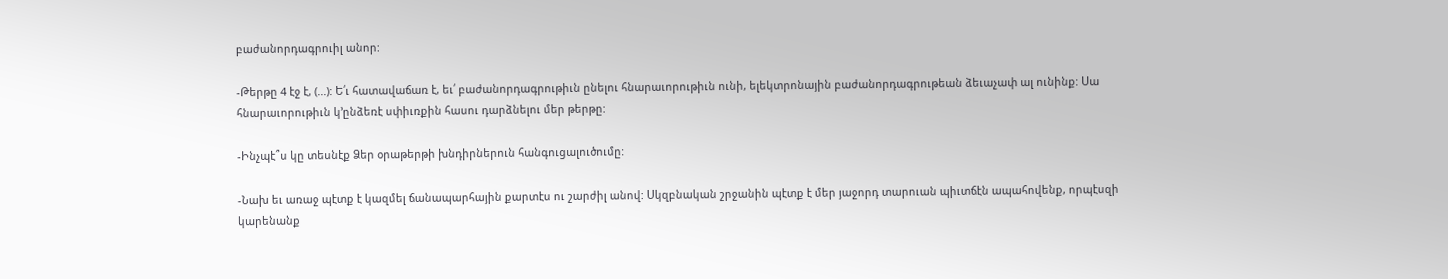բաժանորդագրուիլ անոր:

-Թերթը 4 էջ է, (...): Ե՛ւ հատավաճառ է, եւ՛ բաժանորդագրութիւն ընելու հնարաւորութիւն ունի, ելեկտրոնային բաժանորդագրութեան ձեւաչափ ալ ունինք: Սա հնարաւորութիւն կ՚ընձեռէ սփիւռքին հասու դարձնելու մեր թերթը:

-Ինչպէ՞ս կը տեսնէք Ձեր օրաթերթի խնդիրներուն հանգուցալուծումը:

-Նախ եւ առաջ պէտք է կազմել ճանապարհային քարտէս ու շարժիլ անով: Սկզբնական շրջանին պէտք է մեր յաջորդ տարուան պիւտճէն ապահովենք, որպէսզի կարենանք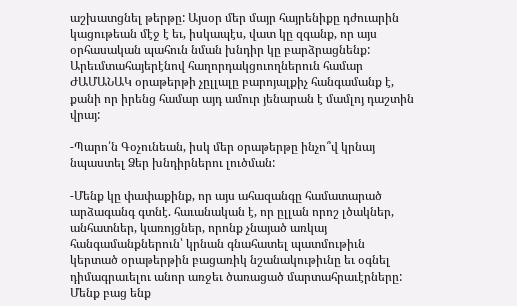աշխատցնել թերթը: Այսօր մեր մայր հայրենիքը դժուարին կացութեան մէջ է եւ, իսկապէս, վատ կը զգանք, որ այս օրհասական պահուն նման խնդիր կը բարձրացնենք: Արեւմտահայերէնով հաղորդակցուողներուն համար ԺԱՄԱՆԱԿ օրաթերթի չըլլալը բարոյալքիչ հանգամանք է, քանի որ իրենց համար այդ ամուր յենարան է մամլոյ դաշտին վրայ:

-Պարո՛ն Գօչունեան, իսկ մեր օրաթերթը ինչո՞վ կրնայ նպաստել Ձեր խնդիրներու լուծման:

-Մենք կը փափաքինք, որ այս ահազանգը համատարած արձագանգ գտնէ. հաւանական է, որ ըլլան որոշ լծակներ, անհատներ, կառոյցներ, որոնք չնայած առկայ հանգամանքներուն՝ կրնան գնահատել պատմութիւն կերտած օրաթերթին բացառիկ նշանակութիւնը եւ օգնել դիմագրաւելու անոր առջեւ ծառացած մարտահրաւէրները: Մենք բաց ենք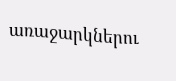առաջարկներու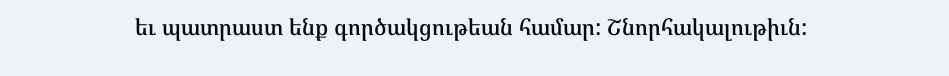եւ պատրաստ ենք գործակցութեան համար: Շնորհակալութիւն: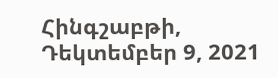Հինգշաբթի, Դեկտեմբեր 9, 2021